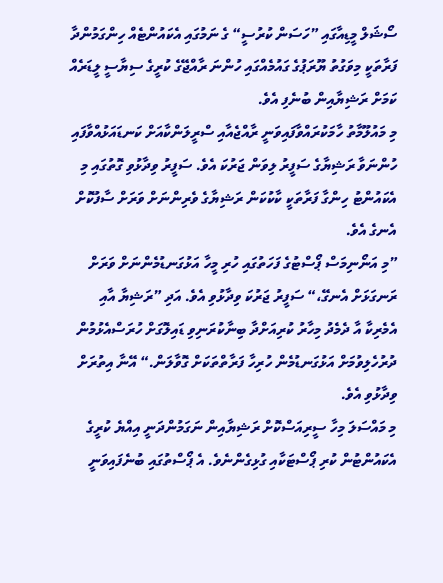ސޯޝަލް މީޑިއާގައި ”ހަސަން ކުރުސީ“ ގެ ނަމުގައި އެކައުންޓެއް ހިންގަމުންދާ ފަރާތަކީ މިވަގުތު ޔޫރަޕުގެ ގައުމެއްގައި ހުންނަ ރާއްޖޭގެ ކުރީގެ ސިޔާސީ ލީޑަރެއް ކަމަށް ރަޝިޔާއިން ބުނެފި އެވެ.
މި މައުލޫމާތު ހާމަކުރައްވާފައިވަނީ ރާއްޖެއާއި ސްރީލަންކާއަށް ކަނޑައަޅުއްވާފައި ހުންނަވާ ރަޝިޔާގެ ސަފީރު ލިވަން ޖަރުކަ އެވެ. ސަފީރު ވިދާޅުވި ގޮތުގައި މި އެކައުންޓު ހިންގާ ފަރާތަކީ ކާކުކަން ރަޝިޔާގެ ވެރިންނަށް ވަރަށް ސާފުކޮށް އެނގެ އެވެ.
”މި އަނޯނިމަސް ޕޯސްޓުގެ ފަހަތުގައި ހުރި މީހާ އަޅުގަނޑުމެންނަށް ވަރަށް ރަނގަޅަށް އެނގޭ،“ ސަފީރު ޖަރުކަ ވިދާޅުވި އެވެ. އަދި ”ރަޝިޔާ އާއި އެމެރިކާ އާ ދެމެދު މިހާރު ކުރިއަށްދާ ބިނާކުރަނިވި ޑައިލޮގަށް ހުރަސްއެޅުމުން ދުރުހެލިވުމަށް އަޅުގަނޑުމެން ހުރިހާ ފަރާތްތަކަށް ގޮވާލަން.“ އޭނާ އިތުރަށް ވިދާޅުވި އެވެ.
މި މައްސަލަ މިހާ ސީރިއަސްކޮށް ރަޝިޔާއިން ނަގަމުންދަނީ އިއްޔެ ކުރީގެ އެކައުންޓުން ކުރި ޕޯސްޓަކާއި ގުޅިގެންނެވެ. އެ ޕޯސްތުގައި ބުނެފައިވަނީ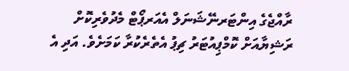ރާއްޖެގެ އިންޓަރނޭޝަނަލް އެއަރޕޯޓް މެދުވެރިކޮށް ރަޝިޔާއަށް ކޮމްޕިއުޓަރު ޗިޕު އެތެރެކުރާ ކަމަށެވެ. އަދި އެ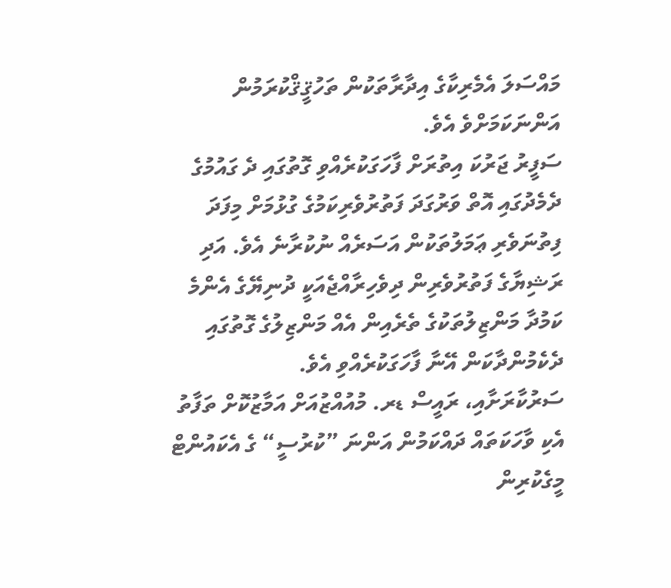މައްސަލަ އެމެރިކާގެ އިދާރާތަކުން ތަހުޤީޤްކުރަމުން އަންނަކަމަށްވެ އެވެ.
ސަފީރު ޖަރުކަ އިތުރަށް ފާހަގަކުރެއްވި ގޮތުގައި ދެ ގައުމުގެ ދެމެދުގައި އޮތް ވަރުގަދަ ފަތުރުވެރިކަމުގެ ގުޅުމަށް މިފަދަ ފިތުނަވެރި ޢަމަލުތަކުން އަސަރެއް ނުކުރާނެ އެވެ. އަދި ރަޝިޔާގެ ފަތުރުވެރިން ދިވެހިރާއްޖެއަކީ ދުނިޔޭގެ އެންމެ ކަމުދާ މަންޒިލުތަކުގެ ތެރެއިން އެއް މަންޒިލުގެ ގޮތުގައި ދެކެމުންދާކަން އޭނާ ފާހަގަކުރެއްވި އެވެ.
ސަރުކާރަށާއި، ރައީސް ޑރ. މުއުއްޒުއަށް އަމާޒުކޮށް ތަފާތު އެކި ވާހަކަތައް ދައްކަމުން އަންނަ ”ކުރުސީ“ ގެ އެކައުންޓް މީގެކުރިން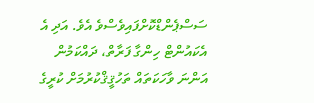ސަސްޕެންޑްކޮށްފައިވެސްވެ އެވެ. އަދި އެ އެކައުންޓް ހިންގާ ފަރާތް، ދައްކަމުން އަންނަ ވާހަކަތައް ތަހުޤީޤްކުރުމަށް ކުރީގެ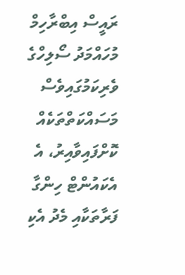ރައީސް އިބްރާހިމް މުހައްމަދު ސޯލިހްގެ ވެރިކަމުގައިވެސް މަސައްކަތްތަކެއް ކޮށްފައިވާއިރު، އެ އެކައުންޓް ހިންގާ ފަރާތަކާއި މެދު އެކި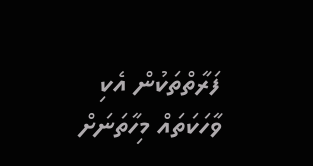ފަރާތްތަކުން އެކި ވާހަކަތައް މިހާތަނަށް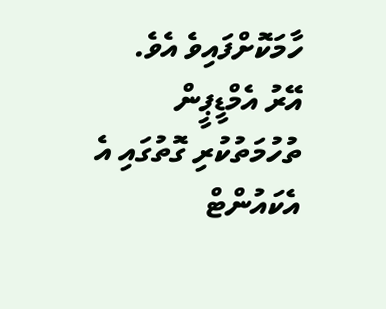ހާމަކޮށްފައިވެ އެވެ. އޭރު އެމްޑީޕީން ތުހުމަތުކުރި ގޮތުގައި އެ އެކައުންޓް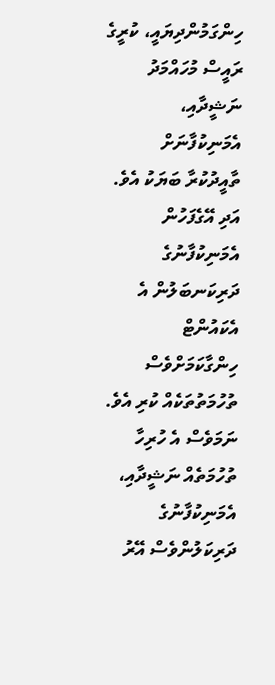ހިންގަމުންދިޔައީ، ކުރީގެ ރައީސް މުހައްމަދު ނަޝީދާއި، އެމަނިކުފާނަށް ތާއީދުކުރާ ބަޔަކު އެވެ. އަދި އޭގެފަހުން އެމަނިކުފާނުގެ ދަރިކަނބަލުން އެ އެކައުންޓް ހިންގާކަމަށްވެސް ތުހުމަތުތަކެއް ކުރި އެވެ.
ނަމަވެސް އެ ހުރިހާ ތުހުމަތެއް ނަޝީދާއި، އެމަނިކުފާނުގެ ދަރިކަލުންވެސް އޭރު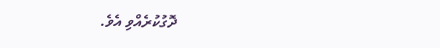ދޮގުކުރެއްވި އެވެ.